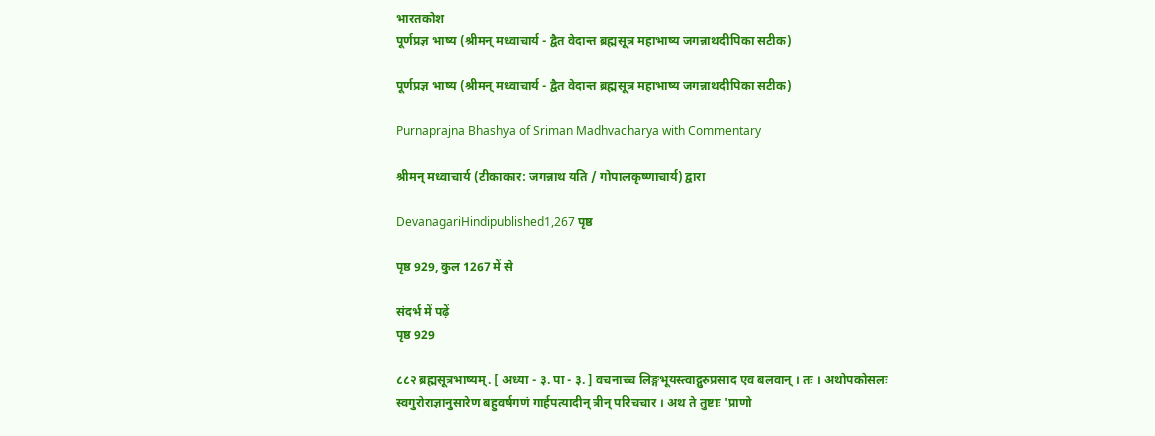भारतकोश
पूर्णप्रज्ञ भाष्य (श्रीमन् मध्वाचार्य - द्वैत वेदान्त ब्रह्मसूत्र महाभाष्य जगन्नाथदीपिका सटीक)

पूर्णप्रज्ञ भाष्य (श्रीमन् मध्वाचार्य - द्वैत वेदान्त ब्रह्मसूत्र महाभाष्य जगन्नाथदीपिका सटीक)

Purnaprajna Bhashya of Sriman Madhvacharya with Commentary

श्रीमन् मध्वाचार्य (टीकाकार: जगन्नाथ यति / गोपालकृष्णाचार्य) द्वारा

DevanagariHindipublished1,267 पृष्ठ

पृष्ठ 929, कुल 1267 में से

संदर्भ में पढ़ें
पृष्ठ 929

८८२ ब्रह्मसूत्रभाष्यम्. [ अध्या - ३. पा - ३. ] वचनाच्च लिङ्गभूयस्त्वाद्गुरुप्रसाद एव बलवान् । तः । अथोपकोसलः स्वगुरोराज्ञानुसारेण बहुवर्षगणं गार्हपत्यादीन् त्रीन् परिचचार । अथ ते तुष्टाः 'प्राणो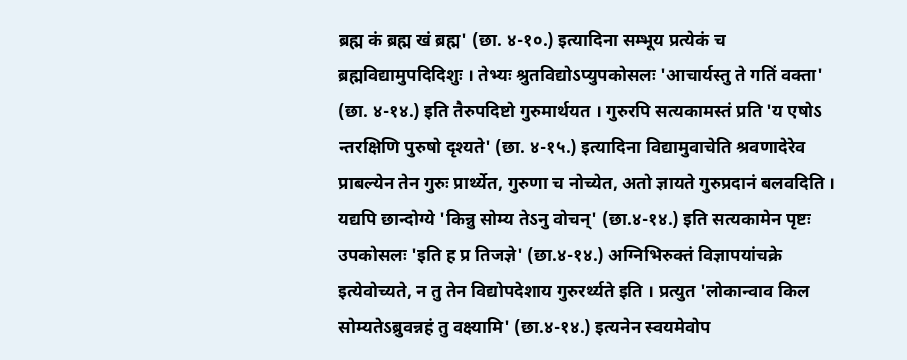ब्रह्म कं ब्रह्म खं ब्रह्म' (छा. ४-१०.) इत्यादिना सम्भूय प्रत्येकं च ब्रह्मविद्यामुपदिदिशुः । तेभ्यः श्रुतविद्योऽप्युपकोसलः 'आचार्यस्तु ते गतिं वक्ता' (छा. ४-१४.) इति तैरुपदिष्टो गुरुमार्थयत । गुरुरपि सत्यकामस्तं प्रति 'य एषोऽ न्तरक्षिणि पुरुषो दृश्यते' (छा. ४-१५.) इत्यादिना विद्यामुवाचेति श्रवणादेरेव प्राबल्येन तेन गुरुः प्रार्थ्येत, गुरुणा च नोच्येत, अतो ज्ञायते गुरुप्रदानं बलवदिति । यद्यपि छान्दोग्ये 'किन्नु सोम्य तेऽनु वोचन्' (छा.४-१४.) इति सत्यकामेन पृष्टः उपकोसलः 'इति ह प्र तिजज्ञे' (छा.४-१४.) अग्निभिरुक्तं विज्ञापयांचक्रे इत्येवोच्यते, न तु तेन विद्योपदेशाय गुरुरर्थ्यते इति । प्रत्युत 'लोकान्वाव किल सोम्यतेऽब्रुवन्नहं तु वक्ष्यामि' (छा.४-१४.) इत्यनेन स्वयमेवोप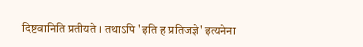दिष्टवानिति प्रतीयते । तथाऽपि 'इति ह प्रतिजज्ञे' इत्यनेना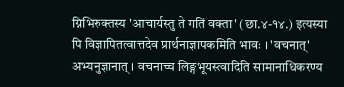ग्निभिरुक्तस्य 'आचार्यस्तु ते गतिं वक्ता' (छा.४-१४.) इत्यस्या पि विज्ञापितत्वात्तदेव प्रार्थनाज्ञापकमिति भावः । 'वचनात्' अभ्यनुज्ञानात् । वचनाच्च लिङ्गभूयस्त्वादिति सामानाधिकरण्य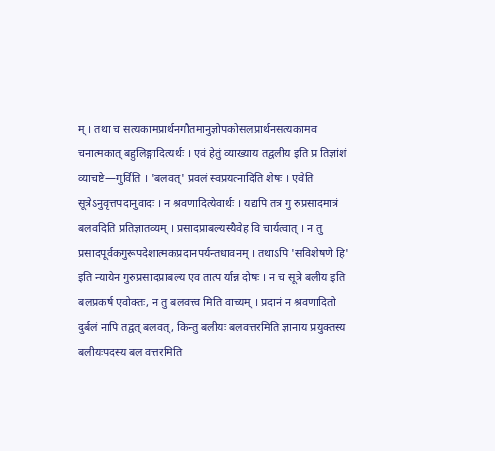म् । तथा च सत्यकामप्रार्थनगौतमानुज्ञोपकोसलप्रार्थनसत्यकामव चनात्मकात् बहुलिङ्गादित्यर्थः । एवं हेतुं व्याख्याय तद्वलीय इति प्र तिज्ञांशं व्याचष्टे—गुर्विति । 'बलवत्' प्रवलं स्वप्रयत्नादिति शेषः । एवेति सूत्रेऽनुवृत्तपदानुवादः । न श्रवणादित्येवार्थः । यद्यपि तत्र गु रुप्रसादमात्रं बलवदिति प्रतिज्ञातव्यम् । प्रसादप्राबल्यस्यैवेह वि चार्यत्वात् । न तु प्रसादपूर्वकगुरूपदेशात्मकप्रदानपर्यन्तधावनम् । तथाऽपि 'सविशेषणे हि' इति न्यायेन गुरुप्रसादप्राबल्य एव तात्प र्यान्न दोषः । न च सूत्रे बलीय इति बलप्रकर्ष एवोक्तः, न तु बलवत्त्व मिति वाच्यम् । प्रदानं न श्रवणादितो दुर्बलं नापि तद्वत् बलवत्, किन्तु बलीयः बलवत्तरमिति ज्ञानाय प्रयुक्तस्य बलीयःपदस्य बल वत्तरमिति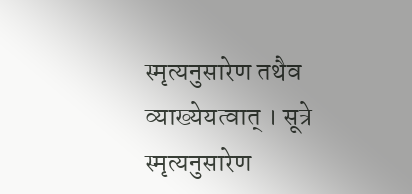स्मृत्यनुसारेण तथैव व्याख्येयत्वात् । सूत्रे स्मृत्यनुसारेण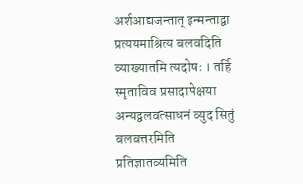अर्शआद्यजन्तात् इन्मन्ताद्वा प्रत्ययमाश्रित्य बलवदिति व्याख्यातमि त्यदोषः । तर्हि स्मृताविव प्रसादापेक्षया अन्यद्वलवत्साधनं व्युद सितुं बलवत्तरमिति प्रतिज्ञातव्यमिति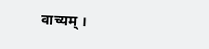वाच्यम् ।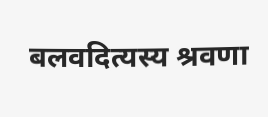बलवदित्यस्य श्रवणा